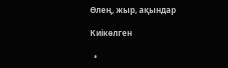Өлең, жыр, ақындар

Киікөлген

  •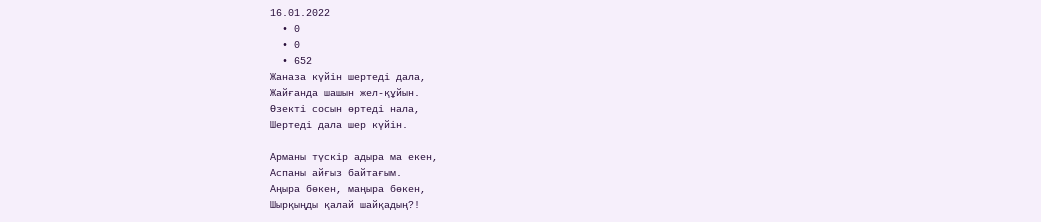16.01.2022
  • 0
  • 0
  • 652
Жаназа күйін шертеді дала,
Жайғанда шашын жел-құйын.
Өзекті сосын өртеді нала,
Шертеді дала шер күйін.

Арманы түскір адыра ма екен,
Аспаны айғыз байтағым.
Аңыра бөкен, маңыра бөкен,
Шырқыңды қалай шайқадың?!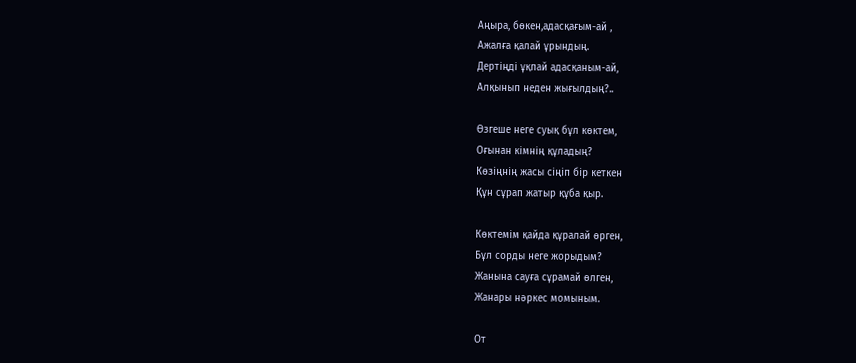Аңыра, бөкен,адасқағым-ай ,
Ажалға қалай ұрындың.
Дертіңді ұқпай адасқаным-ай,
Алқынып неден жығылдың?..

Өзгеше неге суық бұл көктем,
Оғынан кімнің құладың?
Көзіңнің жасы сіңіп бір кеткен
Құн сұрап жатыр құба қыр.

Көктемім қайда құралай өрген,
Бұл сорды неге жорыдым?
Жанына сауға сұрамай өлген,
Жанары нәркес момыным.

От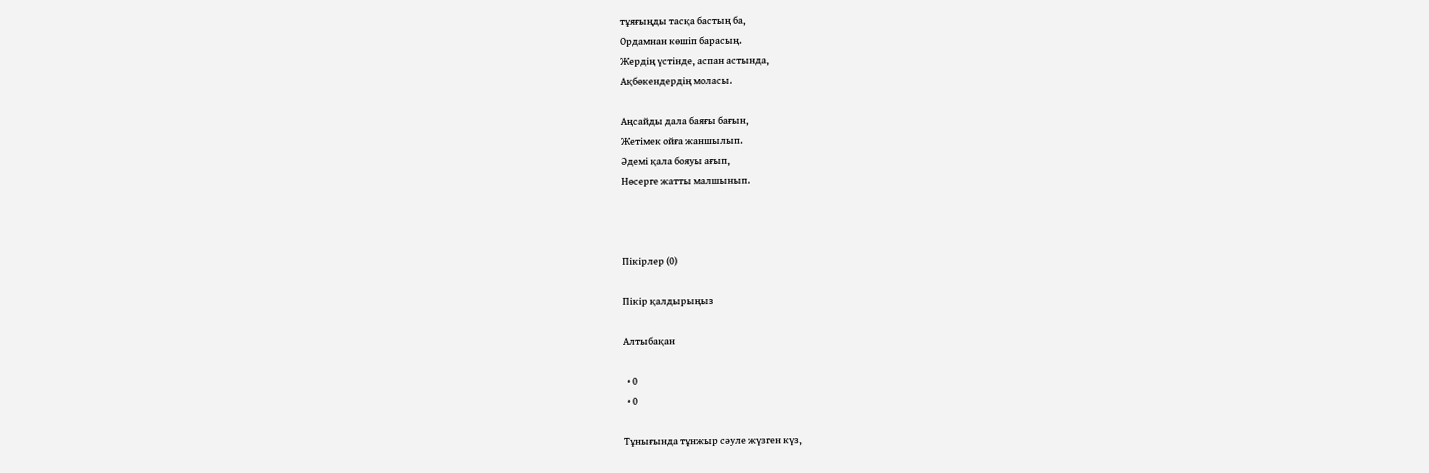тұяғыңды тасқа бастың ба,
Ордамнан көшіп барасың.
Жердің үстінде, аспан астында,
Ақбөкендердің моласы.

Аңсайды дала баяғы бағын,
Жетімек ойға жаншылып.
Әдемі қала бояуы ағып,
Нөсерге жатты малшынып.



Пікірлер (0)

Пікір қалдырыңыз

Алтыбақан

  • 0
  • 0

Тұнығында тұнжыр сәуле жүзген күз,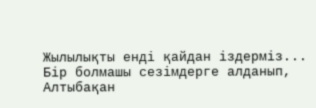Жылылықты енді қайдан іздерміз...
Бір болмашы сезімдерге алданып,
Алтыбақан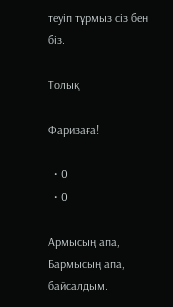теуіп тұрмыз сіз бен біз.

Толық

Фаризаға!

  • 0
  • 0

Армысың апа,
Бармысың апа, байсалдым.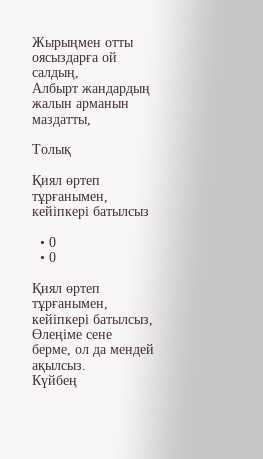Жырыңмен отты оясыздарға ой салдың,
Албырт жандардың жалын арманын маздатты,

Толық

Қиял өртеп тұрғанымен, кейіпкері батылсыз

  • 0
  • 0

Қиял өртеп тұрғанымен, кейіпкері батылсыз,
Өлеңіме сене берме, ол да мендей ақылсыз.
Күйбең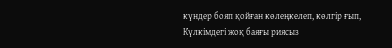күндер бояп қойған көлеңкелеп, көлгір ғып,
Күлкімдегі жоқ баяғы риясыз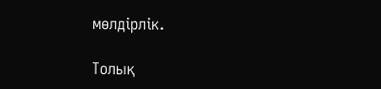мөлдірлік.

Толық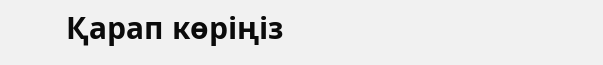Қарап көріңіз